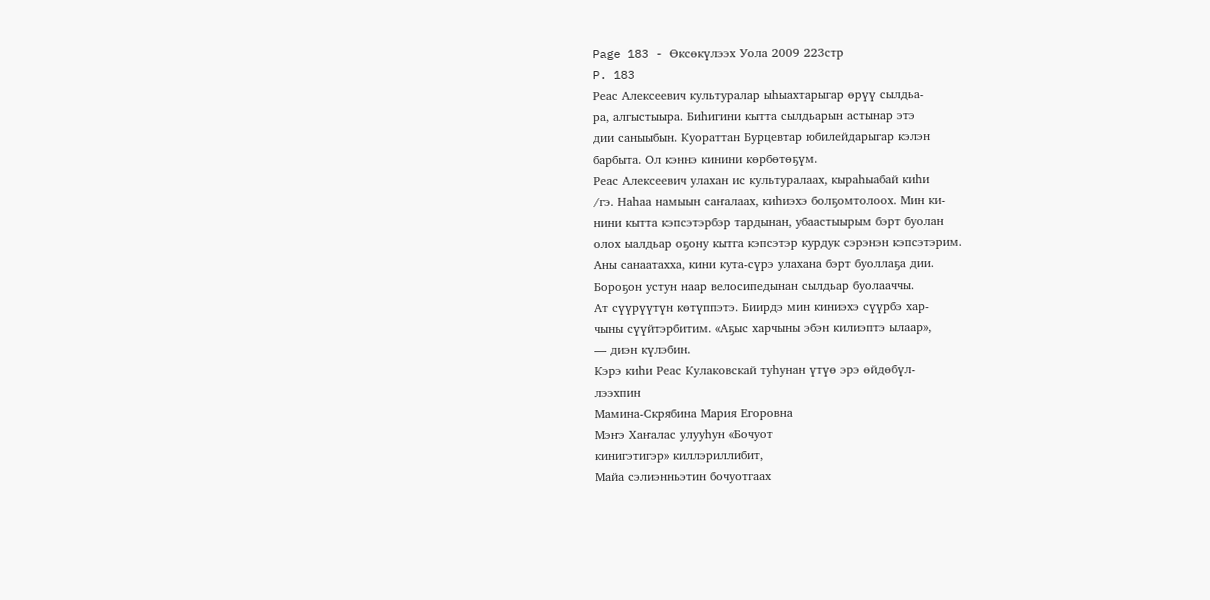Page 183 - Өксөкүлээх Уола 2009 223стр
P. 183
Реас Алексеевич культуралар ыһыахтарыгар өрүү сылдьа-
ра, алгыстыыра. Биһигини кытта сылдьарын астынар этэ
дии саныыбын. Куораттан Бурцевтар юбилейдарыгар кэлэн
барбыта. Ол кэннэ кинини көрбөтөҕүм.
Реас Алексеевич улахан ис культуралаах, кыраһыабай киһи
/гэ. Наһаа намыын саҥалаах, киһиэхэ болҕомтолоох. Мин ки-
нини кытта кэпсэтэрбэр тардынан, убаастыырым бэрт буолан
олох ыалдьар оҕону кытга кэпсэтэр курдук сэрэнэн кэпсэтэрим.
Аны санаатахха, кини кута-сүрэ улахана бэрт буоллаҕа дии.
Бороҕон устун наар велосипедынан сылдьар буолааччы.
Ат сүүрүүтүн көтүппэтэ. Биирдэ мин киниэхэ сүүрбэ хар-
чыны сүүйтэрбитим. «Аҕыс харчыны эбэн килиэптэ ылаар»,
— диэн күлэбин.
Кэрэ киһи Реас Кулаковскай туһунан үтүө эрэ өйдөбүл-
лээхпин
Мамина-Скрябина Мария Егоровна
Мэҥэ Хаҥалас улууһун «Бочуот
кинигэтигэр» киллэриллибит,
Майа сэлиэнньэтин бочуотгаах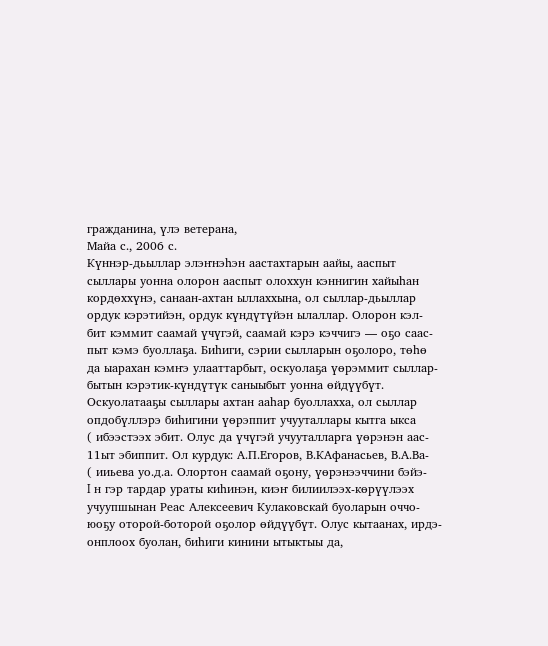гражданина, үлэ ветерана,
Майа с., 2006 с.
Күннэр-дьыллар элэҥнэһэн аастахтарын аайы, ааспыт
сыллары уонна олорон ааспыт олоххун кэннигин хайыһан
кордөххүнэ, санаан-ахтан ыллаххына, ол сыллар-дьыллар
ордук кэрэтийэн, ордук күндүтүйэн ылаллар. Олорон кэл-
бит кэммит саамай үчүгэй, саамай кэрэ кэччигэ — оҕо саас-
пыт кэмэ буоллаҕа. Биһиги, сэрии сылларын оҕолоро, төһө
да ыарахан кэмҥэ улааттарбыт, оскуолаҕа үөрэммит сыллар-
бытын кэрэтик-күндүтүк саныыбыт уонна өйдүүбүт.
Оскуолатааҕы сыллары ахтан ааһар буоллахха, ол сыллар
опдобүллэрэ биһигини үөрэппит учууталлары кытга ыкса
( ибээстээх эбит. Олус да үчүгэй учууталларга үөрэнэн аас-
11ыт эбиппит. Ол курдук: А.П.Егоров, В.КАфанасьев, В.А.Ва-
( ииьева уо.д.а. Олортон саамай оҕону, үөрэнээччини бэйэ-
I н гэр тардар ураты киһинэн, киэҥ билиилээх-көрүүлээх
учуупшынан Реас Алексеевич Кулаковскай буоларын оччо-
юоҕу оторой-боторой оҕолор өйдүүбүт. Олус кытаанах, ирдэ-
онплоох буолан, биһиги кинини ытыктыы да,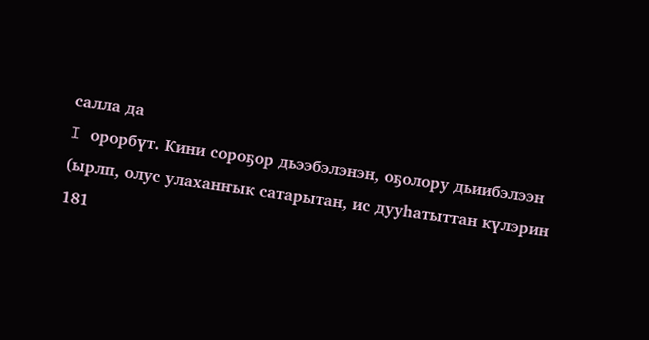салла да
I орорбүт. Кини сороҕор дьээбэлэнэн, оҕолору дьиибэлээн
(ырлп, олус улаханҥык сатарытан, ис дууһатыттан күлэрин
181